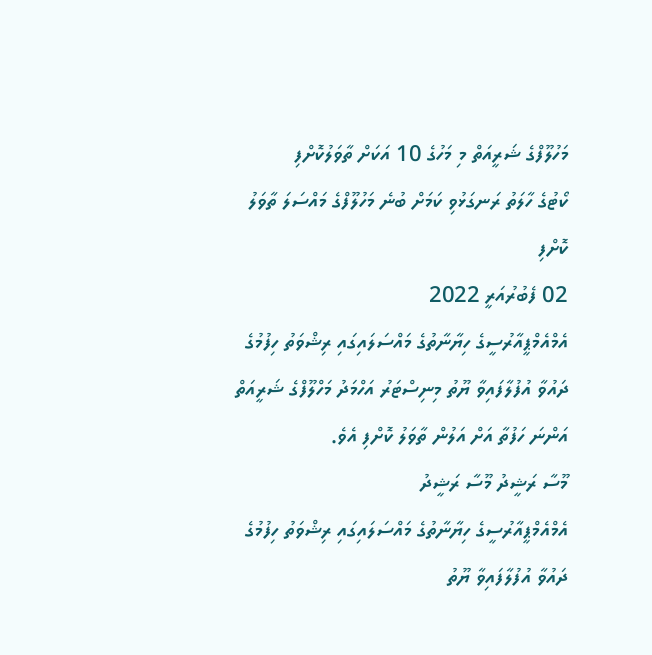މަހުލޫފްގެ ޝަރީއަތް މި މަހުގެ 10 އަކަށް ތާވަލުކޮށްފި
ކޯޓުގެ ހާލަތު ރަނގަޅުވި ކަމަށް ބުނެ މަހުލޫފްގެ މައްސަލަ ތާވަލު ކޮށްފި
02 ފެބުރުއަރީ 2022
އެމްއެމްޕީއާރުސީގެ ހިޔާނާތުގެ މައްސަލައިގައި ރިޝްވަތު ހިފުމުގެ ދައުވާ އުފުލާފައިވާ ޔޫތު މިނިސްޓަރު އަހްމަދު މަހްލޫފްގެ ޝަރީއަތް އަންނަ ހަފުތާ އަށް އަލުން ތާވަލު ކޮށްފި އެވެ.
މޫސާ ރަޝީދު މޫސާ ރަޝީދު
އެމްއެމްޕީއާރުސީގެ ހިޔާނާތުގެ މައްސަލައިގައި ރިޝްވަތު ހިފުމުގެ ދައުވާ އުފުލާފައިވާ ޔޫތު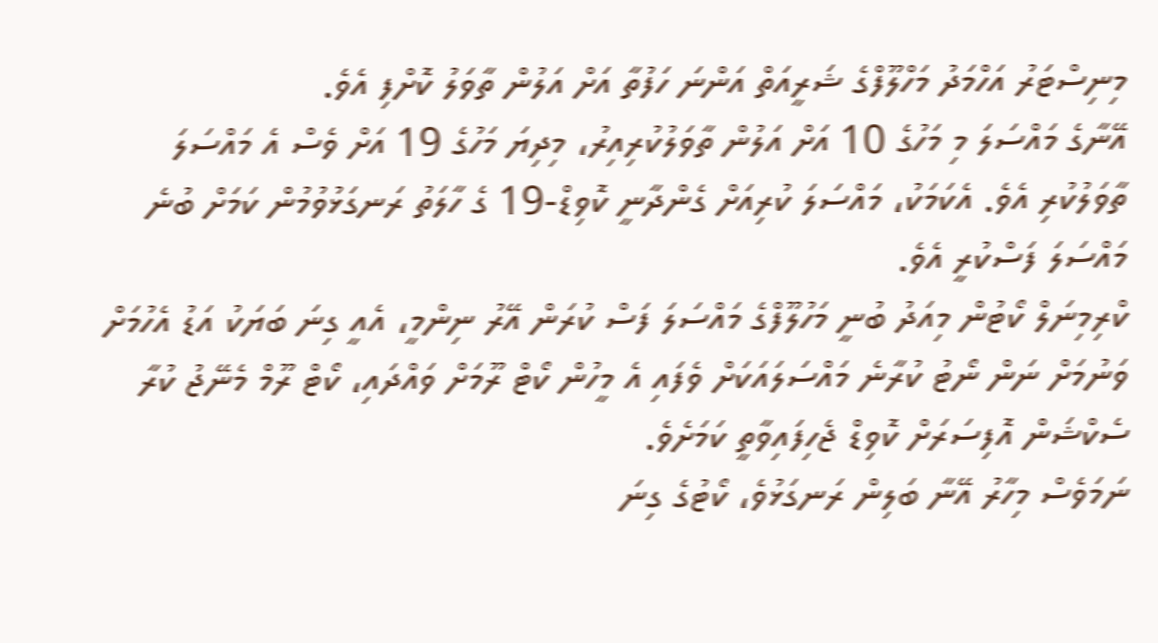މިނިސްޓަރު އަހްމަދު މަހްލޫފްގެ ޝަރީއަތް އަންނަ ހަފުތާ އަށް އަލުން ތާވަލު ކޮށްފި އެވެ.
އޭނާގެ މައްސަލަ މި މަހުގެ 10 އަށް އަލުން ތާވަލުކުރިއިރު، މިދިޔަ މަހުގެ 19 އަށް ވެސް އެ މައްސަލަ ތާވަލުކުރި އެވެ. އެކަމަކު، މައްސަލަ ކުރިއަށް ގެންދާނީ ކޮވިޑް-19 ގެ ހާލަތު ރަނގަޅުވުމުން ކަމަށް ބުނެ މައްސަލަ ފަސްކުރީ އެވެ.
ކްރިމިނަލް ކޯޓުން މިއަދު ބުނީ މަހުލޫފްގެ މައްސަލަ ފަސް ކުރަން އޭރު ނިންމީ، އެއީ ގިނަ ބަޔަކު އަޑު އެހުމަށް ވަނުމަށް ނަން ނޯޓު ކުރާނެ މައްސަލައަކަށް ވެފައި އެ މީހުން ކޯޓް ރޫމަށް ވައްދައި، ކޯޓް ރޫމް މެނޭޖު ކުރާ ސެކްޝަން އޮފިސަރަށް ކޮވިޑް ޖެހިފައިވާތީ ކަމަށެވެ.
ނަމަވެސް މިހާރު އޭނާ ބަލިން ރަނގަޅުވެ، ކޯޓުގެ ގިނަ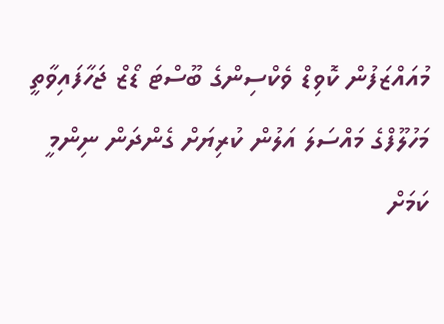މުއައްޒަފުން ކޮވިޑް ވެކްސިންގެ ބޫސްޓަ ޑޯޒް ޖަހާފައިވާތީ މަހުލޫފްގެ މައްސަލަ އަލުން ކުރިޔަށް ގެންދަން ނިންމީ ކަމަށް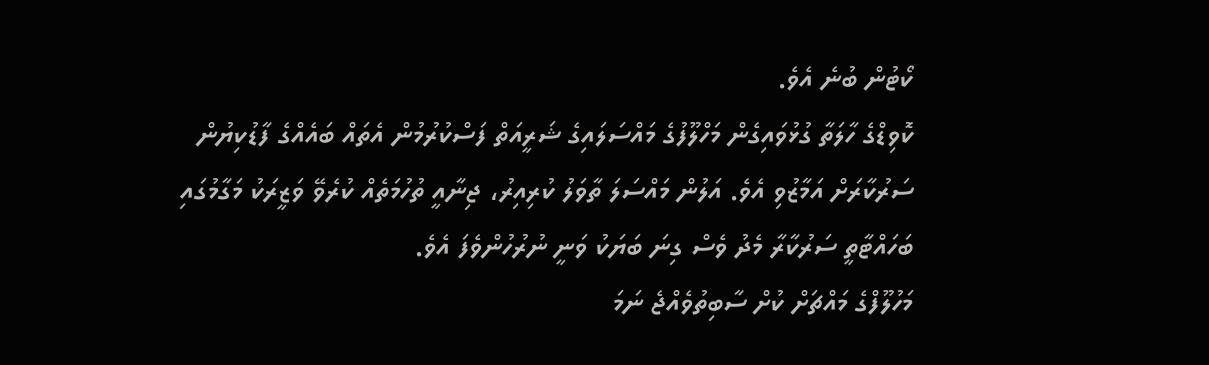ކޯޓުން ބުނެ އެވެ.
ކޮވިޑްގެ ހާލަތާ ގުޅުވައިގެން މަހްލޫފުގެ މައްސަލައިގެ ޝަރީއަތް ފަސްކުރުމުން އެތައް ބައެއްގެ ފާޑުކިޔުން ސަރުކާރަށް އަމާޒުވި އެވެ. އަލުން މައްސަލަ ތާވަލު ކުރިއިރު، ޖިނާއީ ތުހުމަތެއް ކުރެވޭ ވަޒީރަކު މަގާމުގައި ބަހައްޓާތީ ސަރުކާރާ މެދު ވެސް ގިނަ ބަޔަކު ވަނީ ނުރުހުންވެފަ އެވެ.
މަހުލޫފްގެ މައްޗަށް ކުށް ސާބިތުވެއްޖެ ނަމަ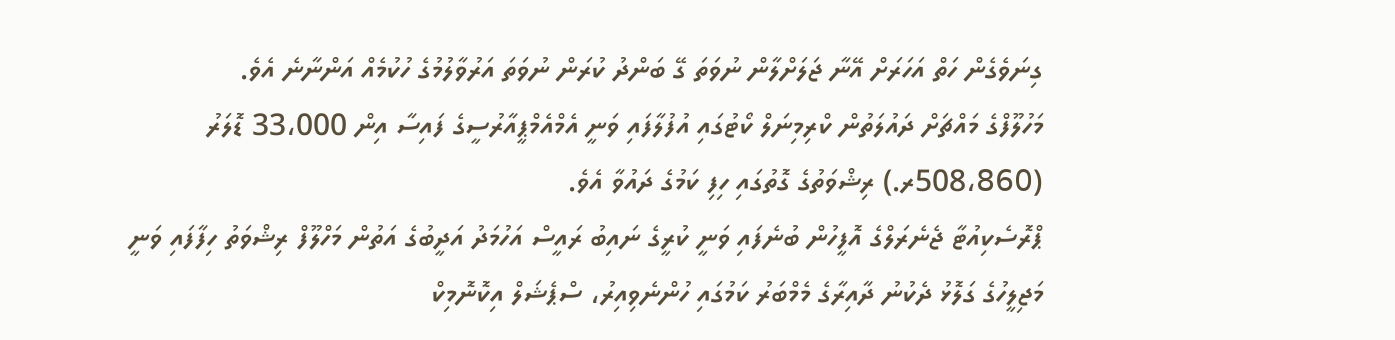ގިނަވެގެން ހަތް އަހަރަށް އޭނާ ޖަލަށްލާން ނުވަތަ ގޭ ބަންދު ކުރަން ނުވަތަ އަރުވާލުމުގެ ހުކުމެއް އަންނާނެ އެވެ.
މަހުލޫފްގެ މައްޗަށް ދައުލަތުން ކްރިމިނަލް ކޯޓުގައި އުފުލާފައި ވަނީ އެމްއެމްޕީއާރުސީގެ ފައިސާ އިން 33،000 ޑޮލަރު (508،860ރ.) ރިޝްވަތުގެ ގޮތުގައި ހިފި ކަމުގެ ދައުވާ އެވެ.
ޕްރޮސެކިއުޓާ ޖެނެރަލްގެ އޮފީހުން ބުނެފައި ވަނީ ކުރީގެ ނައިބު ރައީސް އަހުމަދު އަދީބުގެ އަތުން މަހްލޫފް ރިޝްވަތު ހިފާފައި ވަނީ މަޖިލީހުގެ ގަލޮޅު ދެކުނު ދާއިރާގެ މެމްބަރު ކަމުގައި ހުންނެވިއިރު، ސްޕެޝަލް އިކޮނޮމިކް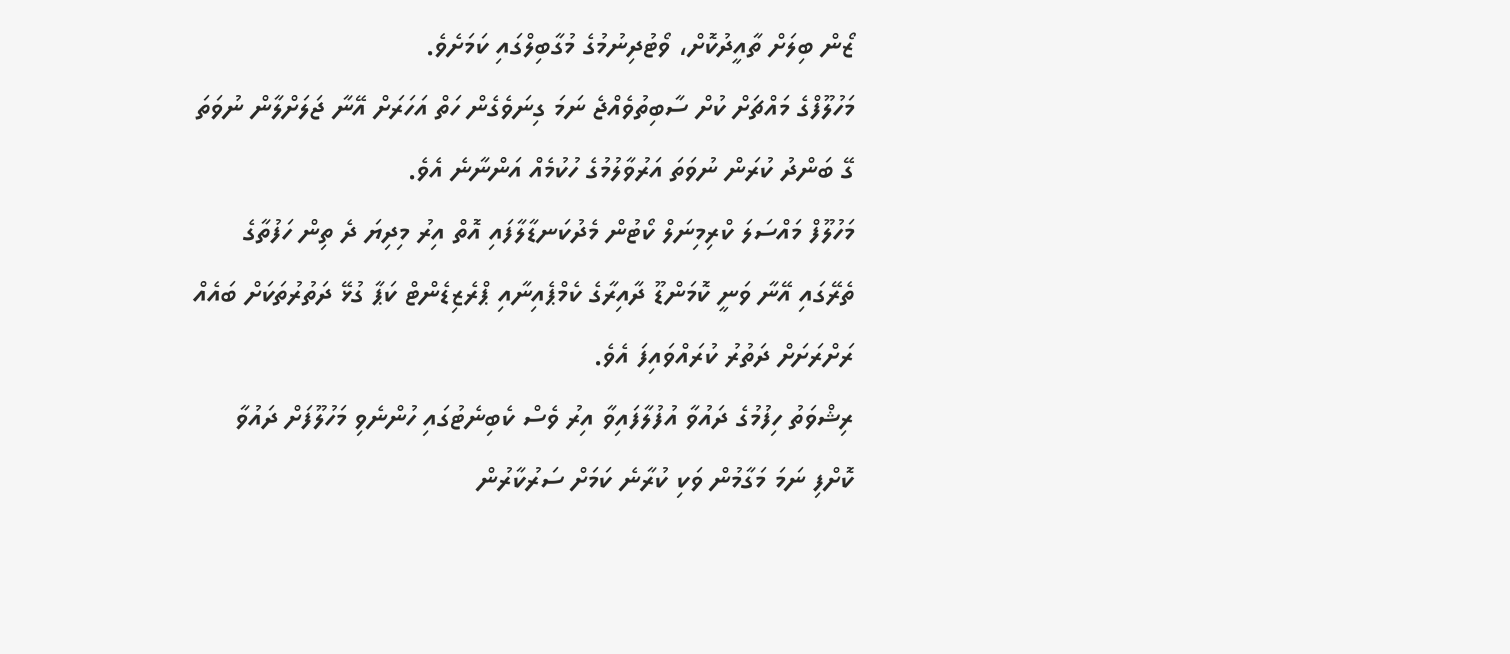ޒޯން ބިލަށް ތާއީދުކޮށް، ވޯޓުދިނުމުގެ މުގާބިލްގައި ކަމަށެވެ.
މަހުލޫފްގެ މައްޗަށް ކުށް ސާބިތުވެއްޖެ ނަމަ ގިނަވެގެން ހަތް އަހަރަށް އޭނާ ޖަލަށްލާން ނުވަތަ ގޭ ބަންދު ކުރަން ނުވަތަ އަރުވާލުމުގެ ހުކުމެއް އަންނާނެ އެވެ.
މަހުލޫފް މައްސަލަ ކްރިމިނަލް ކޯޓުން މެދުކަނޑާލާފައި އޮތް އިރު މިދިޔަ ދެ ތިން ހަފުތާގެ ތެރޭގައި އޭނާ ވަނީ ކޮމަންޑޫ ދާއިރާގެ ކެމްޕެއިނާއި ޕްރެޒިޑެންޓް ކަޕާ ގުޅޭ ދަތުރުތަކަށް ބައެއް ރަށްރަށަށް ދަތުރު ކުރައްވައިފަ އެވެ.
ރިޝްވަތު ހިފުމުގެ ދައުވާ އުފުލާފައިވާ އިރު ވެސް ކެބިނެޓުގައި ހުންނެވި މަހުލޫފަށް ދައުވާ ކޮށްފި ނަމަ މަގާމުން ވަކި ކުރާނެ ކަމަށް ސަރުކާރުން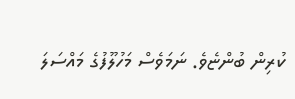ކުރިން ބުންޏެވެ. ނަމަވެސް މަހުލޫފުގެ މައްސަލަ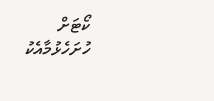ކޯޓަށް ހުށަހެޅުމާއެކު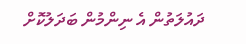ދައުލަތުން އެ ނިންމުން ބަދަލުކޮށް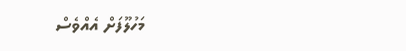މަހުލޫފަށް އެއްވެސް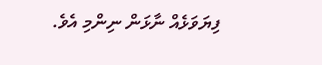ފިޔަވަޅެއް ނާޅަން ނިންމި އެވެ.